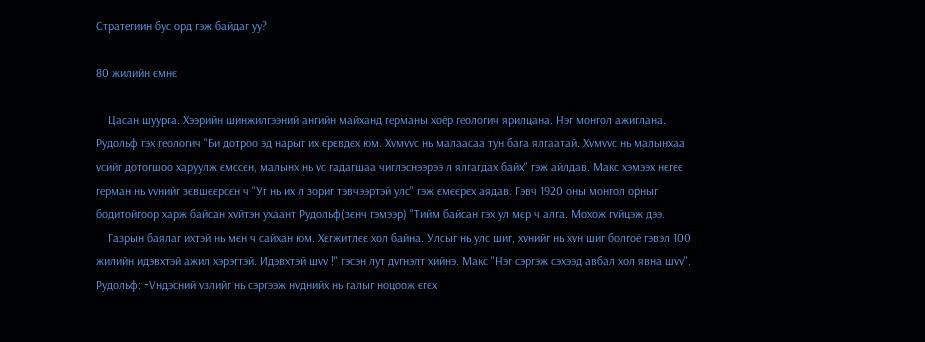Стратегиин бус орд гэж байдаг уу?

80 жилийн ємнє

    Цасан шуурга. Хээрийн шинжилгээний ангийн майханд германы хоёр геологич ярилцана. Нэг монгол ажиглана. Рудольф гэх геологич "Би дотроо эд нарыг их єрєвдєх юм. Хvмvvс нь малаасаа тун бага ялгаатай. Хvмvvс нь малынхаа vсийг дотогшоо харуулж ємссєн, малынх нь vс гадагшаа чиглэснээрээ л ялгагдах байх" гэж айлдав. Макс хэмээх нєгєє герман нь vvнийг зєвшєєрсєн ч "Уг нь их л зориг тэвчээртэй улс" гэж ємєєрєх аядав. Гэвч 1920 оны монгол орныг бодитойгоор харж байсан хvйтэн ухаант Рудольф(зєнч гэмээр) "Тийм байсан гэх ул мєр ч алга. Мохож гvйцэж дээ.
    Газрын баялаг ихтэй нь мєн ч сайхан юм. Хєгжитлєє хол байна. Улсыг нь улс шиг, хvнийг нь хvн шиг болгоё гэвэл 100 жилийн идэвхтэй ажил хэрэгтэй. Идэвхтэй шvv !" гэсэн лут дvгнэлт хийнэ. Макс "Нэг сэргэж сэхээд авбал хол явна шvv". Рудольф: -Vндэсний vзлийг нь сэргээж нvднийх нь галыг ноцоож єгєх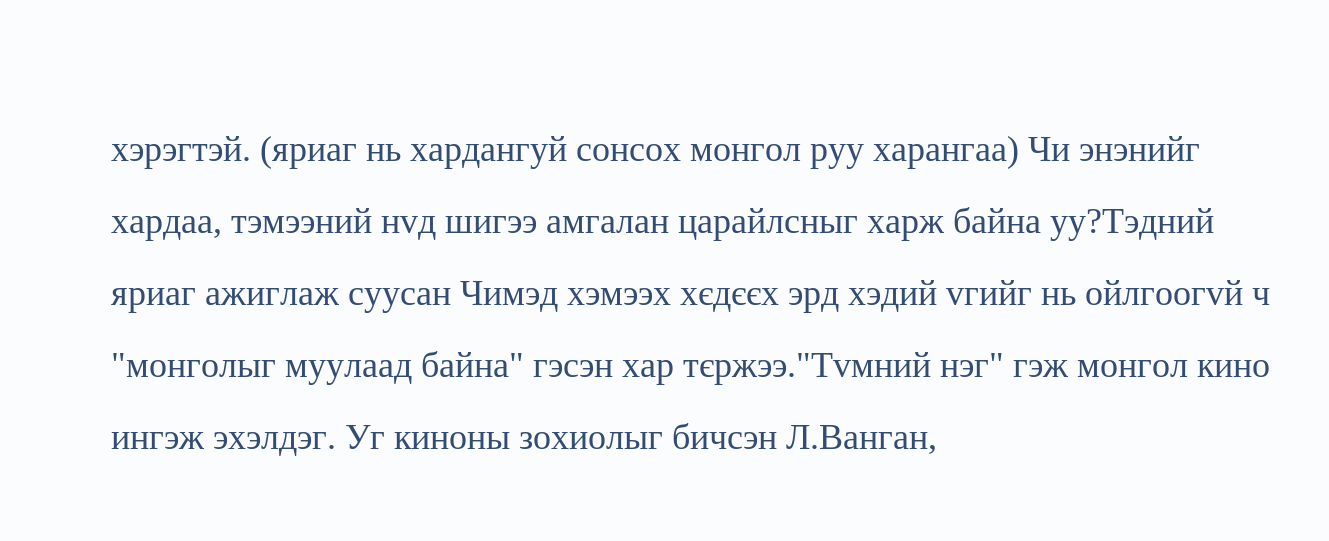хэрэгтэй. (яриаг нь хардангуй сонсох монгол руу харангаа) Чи энэнийг хардаа, тэмээний нvд шигээ амгалан царайлсныг харж байна уу?Тэдний яриаг ажиглаж суусан Чимэд хэмээх хєдєєх эрд хэдий vгийг нь ойлгоогvй ч "монголыг муулаад байна" гэсэн хар тєржээ."Тvмний нэг" гэж монгол кино ингэж эхэлдэг. Уг киноны зохиолыг бичсэн Л.Ванган,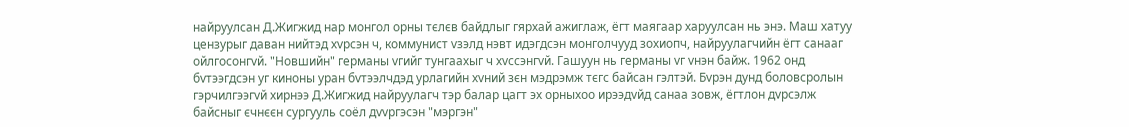найруулсан Д.Жигжид нар монгол орны тєлєв байдлыг гярхай ажиглаж, ёгт маягаар харуулсан нь энэ. Маш хатуу цензурыг даван нийтэд хvрсэн ч, коммунист vзэлд нэвт идэгдсэн монголчууд зохиопч, найруулагчийн ёгт санааг ойлгосонгvй. "Новшийн" германы vгийг тунгаахыг ч хvссэнгvй. Гашуун нь германы vг vнэн байж. 1962 онд бvтээгдсэн уг киноны уран бvтээлчдэд урлагийн хvний зєн мэдрэмж тєгс байсан гэлтэй. Бvрэн дунд боловсролын гэрчилгээгvй хирнээ Д.Жигжид найруулагч тэр балар цагт эх орныхоо ирээдvйд санаа зовж, ёгтлон дvрсэлж байсныг єчнєєн сургууль соёл дvvргэсэн "мэргэн"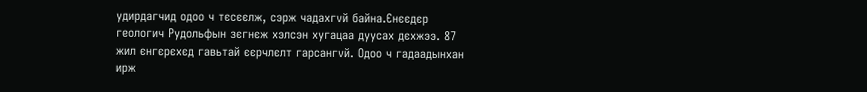удирдагчид одоо ч тєсєєлж, сэрж чадахгvй байна.Єнєєдєр геологич Рудольфын зєгнєж хэлсэн хугацаа дуусах дєхжээ. 87 жил єнгєрєхєд гавьтай єєрчлєлт гарсангvй. Одоо ч гадаадынхан ирж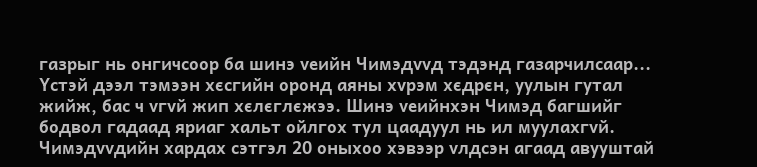газрыг нь онгичсоор ба шинэ vеийн Чимэдvvд тэдэнд газарчилсаар... Yстэй дээл тэмээн хєсгийн оронд аяны хvрэм хєдрєн, уулын гутал жийж, бас ч vгvй жип хєлєглєжээ. Шинэ vеийнхэн Чимэд багшийг бодвол гадаад яриаг хальт ойлгох тул цаадуул нь ил муулахгvй. Чимэдvvдийн хардах сэтгэл 20 оныхоо хэвээр vлдсэн агаад авууштай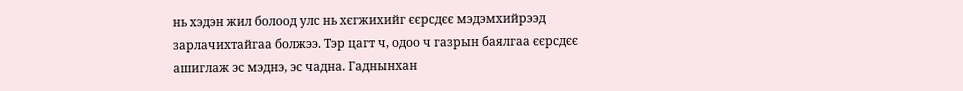нь хэдэн жил болоод улс нь хєгжихийг єєрсдєє мэдэмхийрээд зарлачихтайгаа болжээ. Тэр цагт ч, одоо ч газрын баялгаа єєрсдєє ашиглаж эс мэднэ, эс чадна. Гаднынхан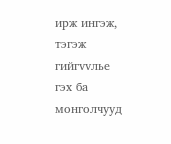ирж ингэж, тэгэж гийгvvлье гэх ба монголчууд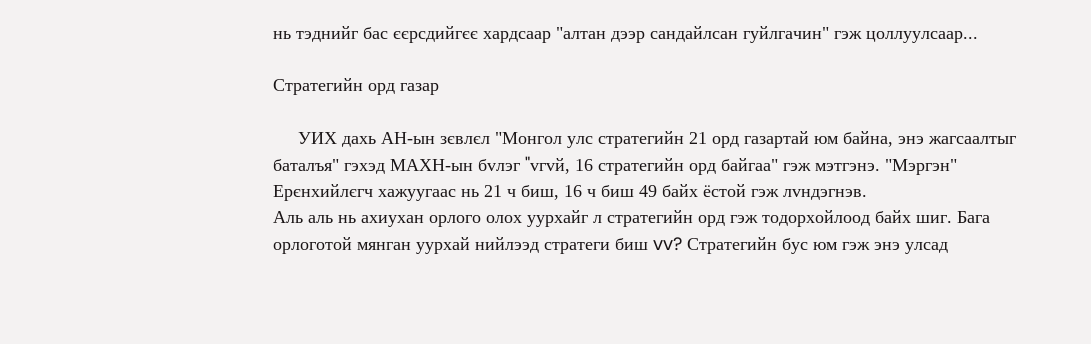нь тэднийг бас єєрсдийгєє хардсаар "алтан дээр сандайлсан гуйлгачин" гэж цоллуулсаар...

Стратегийн орд газар

     УИХ дахь АН-ын зєвлєл "Монгол улс стратегийн 21 орд газартай юм байна, энэ жагсаалтыг баталъя" гэхэд МАХН-ын бvлэг "vгvй, 16 стратегийн орд байгаа" гэж мэтгэнэ. "Мэргэн" Ерєнхийлєгч хажуугаас нь 21 ч биш, 16 ч биш 49 байх ёстой гэж лvндэгнэв.
Аль аль нь ахиухан орлого олох уурхайг л стратегийн орд гэж тодорхойлоод байх шиг. Бага орлоготой мянган уурхай нийлээд стратеги биш vv? Стратегийн бус юм гэж энэ улсад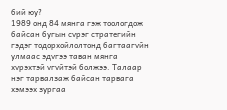бий юу?
1989 онд 84 мянга гэж тоологдож байсан бугын сvрэг стратегийн гэдэг тодорхойлолтонд багтаагvйн улмаас эдvгээ таван мянга хvрэхтэй vгvйтэй болжээ. Талаар нэг тарвалзаж байсан тарвага хэмээх зургаа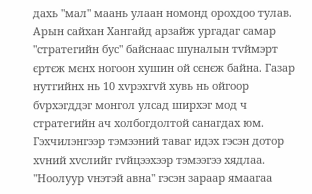дахь "мал" маань улаан номонд орохдоо тулав. Арын сайхан Хангайд арзайж ургадаг самар "стратегийн бус" байснаас шуналын тvймэрт єртєж мєнх ногоон хушин ой сєнєж байна. Газар нутгийнх нь 10 хvрэхгvй хувь нь ойгоор бvрхэгддэг монгол улсад ширхэг мод ч стратегийн ач холбогдолтой санагдах юм. Гэхчилэнгээр тэмээний таваг идэх гэсэн дотор хvний хvслийг гvйцээхээр тэмээгээ хядлаа. "Ноолуур vнэтэй авна" гэсэн зараар ямаагаа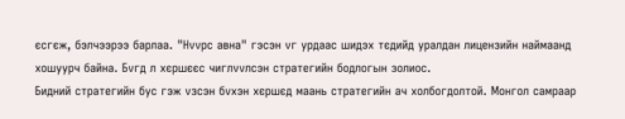єсгєж, бэлчээрээ барлаа. "Нvvрс авна" гэсэн vг урдаас шидэх тєдийд уралдан лицензийн наймаанд хошуурч байна. Бvгд л хєршєєс чиглvvлсэн стратегийн бодлогын золиос.
Бидний стратегийн бус гэж vзсэн бvхэн хєршєд маань стратегийн ач холбогдолтой. Монгол самраар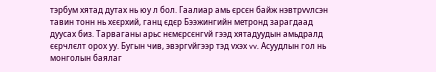тэрбум хятад дутах нь юу л бол. Гаалиар амь єрсєн байж нэвтрvvлсэн тавин тонн нь хєєрхий, ганц єдєр Бээжингийн метронд зарагдаад дуусах биз. Тарваганы арьс нємєрсєнгvй гээд хятадуудын амьдралд єєрчлєлт орох уу. Бугын чив, эвэргvйгээр тэд vхэх vv. Асуудлын гол нь монголын баялаг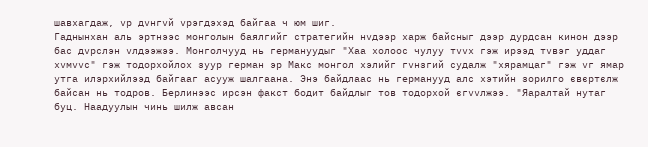шавхагдаж, vр дvнгvй vрэгдэхэд байгаа ч юм шиг.
Гаднынхан аль эртнээс монголын баялгийг стратегийн нvдээр харж байсныг дээр дурдсан кинон дээр бас дvрслэн vлдээжээ. Монголчууд нь германуудыг "Хаа холоос чулуу тvvх гэж ирээд тvвэг уддаг хvмvvс" гэж тодорхойлох зуур герман эр Макс монгол хэлийг гvнзгий судалж "хярамцаг" гэж vг ямар утга илэрхийлээд байгааг асууж шалгаана. Энэ байдлаас нь германууд алс хэтийн зорилго євєртєлж байсан нь тодров. Берлинээс ирсэн факст бодит байдлыг тов тодорхой єгvvлжээ. "Яаралтай нутаг буц. Наадуулын чинь шилж авсан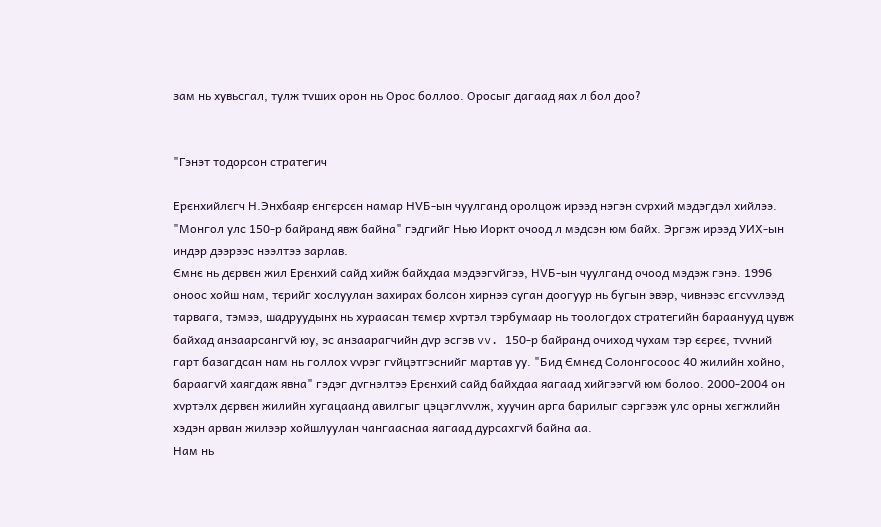зам нь хувьсгал, тулж тvших орон нь Орос боллоо. Оросыг дагаад яах л бол доо?


"Гэнэт тодорсон стратегич

Ерєнхийлєгч Н.Энхбаяр єнгєрсєн намар НVБ-ын чуулганд оролцож ирээд нэгэн сvрхий мэдэгдэл хийлээ. "Монгол улс 150-р байранд явж байна" гэдгийг Нью Иоркт очоод л мэдсэн юм байх. Эргэж ирээд УИХ-ын индэр дээрээс нээлтээ зарлав.
Ємнє нь дєрвєн жил Ерєнхий сайд хийж байхдаа мэдээгvйгээ, НVБ-ын чуулганд очоод мэдэж гэнэ. 1996 оноос хойш нам, тєрийг хослуулан захирах болсон хирнээ суган доогуур нь бугын эвэр, чивнээс єгсvvлээд тарвага, тэмээ, шадруудынх нь хураасан тємєр хvртэл тэрбумаар нь тоологдох стратегийн бараанууд цувж байхад анзаарсангvй юу, эс анзаарагчийн дvр эсгэв vv. 150-р байранд очиход чухам тэр єєрєє, тvvний гарт базагдсан нам нь голлох vvрэг гvйцэтгэснийг мартав уу. "Бид Ємнєд Солонгосоос 40 жилийн хойно, бараагvй хаягдаж явна" гэдэг дvгнэлтээ Ерєнхий сайд байхдаа яагаад хийгээгvй юм болоо. 2000-2004 он хvртэлх дєрвєн жилийн хугацаанд авилгыг цэцэглvvлж, хуучин арга барилыг сэргээж улс орны хєгжлийн хэдэн арван жилээр хойшлуулан чангааснаа яагаад дурсахгvй байна аа.
Нам нь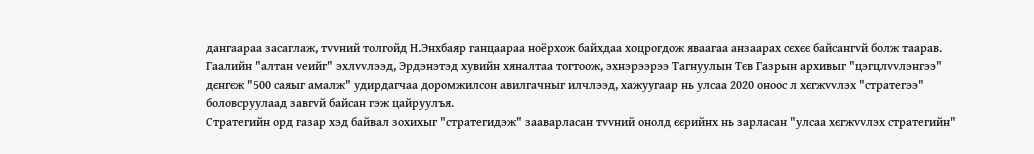дангаараа засаглаж, тvvний толгойд Н.Энхбаяр ганцаараа ноёрхож байхдаа хоцрогдож яваагаа анзаарах сєхєє байсангvй болж таарав. Гаалийн "алтан vеийг" эхлvvлээд, Эрдэнэтэд хувийн хяналтаа тогтоож, эхнэрээрээ Тагнуулын Тєв Газрын архивыг "цэгцлvvлэнгээ" дєнгєж "500 саяыг амалж" удирдагчаа доромжилсон авилгачныг илчлээд, хажуугаар нь улсаа 2020 оноос л хєгжvvлэх "стратегээ" боловсруулаад завгvй байсан гэж цайруулъя.
Стратегийн орд газар хэд байвал зохихыг "стратегидэж" зааварласан тvvний онолд єєрийнх нь зарласан "улсаа хєгжvvлэх стратегийн"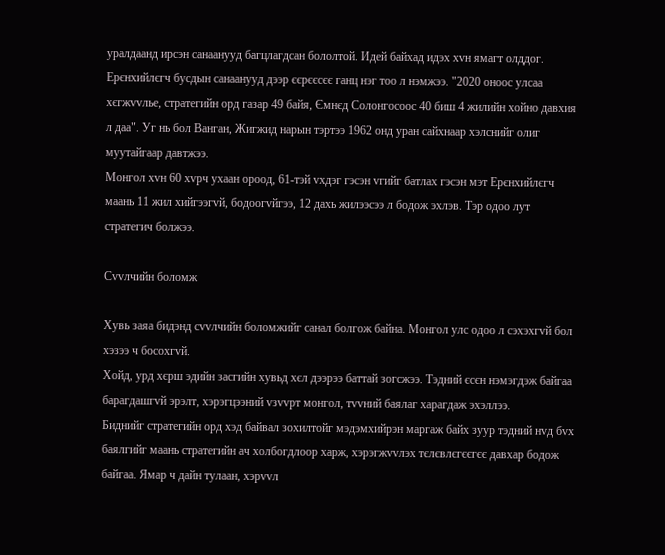уралдаанд ирсэн санаанууд багцлагдсан бололтой. Идей байхад идэх хvн ямагт олддог. Ерєнхийлєгч бусдын санаанууд дээр єєрєєсєє ганц нэг тоо л нэмжээ. "2020 оноос улсаа хєгжvvлье, стратегийн орд газар 49 байя, Ємнєд Солонгосоос 40 биш 4 жилийн хойно давхия л даа". Уг нь бол Ванган, Жигжид нарын тэртээ 1962 онд уран сайхнаар хэлснийг олиг муутайгаар давтжээ.
Монгол хvн 60 хvрч ухаан ороод, 61-тэй vхдэг гэсэн vгийг батлах гэсэн мэт Ерєнхийлєгч маань 11 жил хийгээгvй, бодоогvйгээ, 12 дахь жилээсээ л бодож эхлэв. Тэр одоо лут стратегич болжээ.

Сvvлчийн боломж

Хувь заяа бидэнд сvvлчийн боломжийг санал болгож байна. Монгол улс одоо л сэхэхгvй бол хэзээ ч босохгvй.
Хойд, урд хєрш эдийн засгийн хувьд хєл дээрээ баттай зогсжээ. Тэдний єсєн нэмэгдэж байгаа барагдашгvй эрэлт, хэрэгцээний vзvvрт монгол, тvvний баялаг харагдаж эхэллээ.
Биднийг стратегийн орд хэд байвал зохилтойг мэдэмхийрэн маргаж байх зуур тэдний нvд бvх баялгийг маань стратегийн ач холбогдлоор харж, хэрэгжvvлэх тєлєвлєгєєгєє давхар бодож байгаа. Ямар ч дайн тулаан, хэрvvл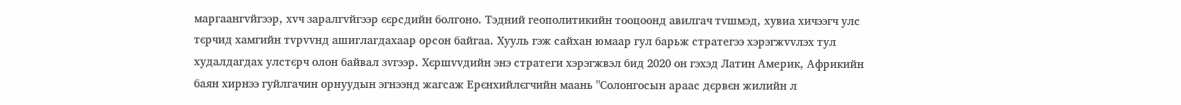маргаангvйгээр, хvч заралгvйгээр єєрсдийн болгоно. Тэдний геополитикийн тооцоонд авилгач тvшмэд, хувиа хичээгч улс тєрчид хамгийн тvрvvнд ашиглагдахаар орсон байгаа. Хууль гэж сайхан юмаар гул барьж стратегээ хэрэгжvvлэх тул худалдагдах улстєрч олон байвал зvгээр. Хєршvvдийн энэ стратеги хэрэгжвэл бид 2020 он гэхэд Латин Америк, Африкийн баян хирнээ гуйлгачин орнуудын эгнээнд жагсаж Ерєнхийлєгчийн маань "Солонгосын араас дєрвєн жилийн л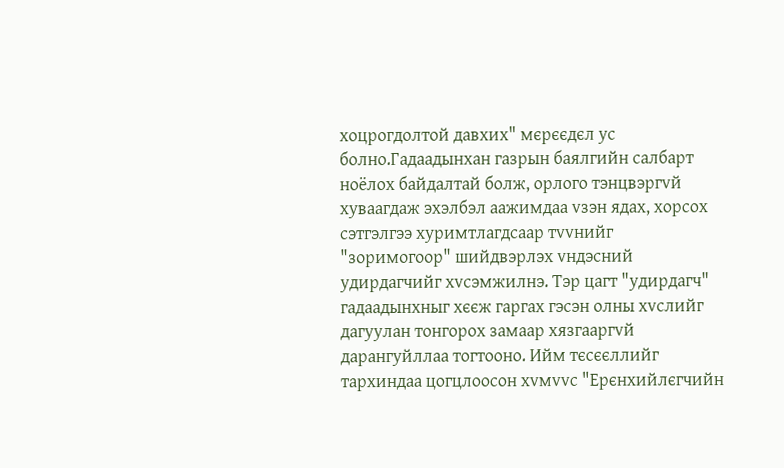хоцрогдолтой давхих" мєрєєдєл ус болно.Гадаадынхан газрын баялгийн салбарт ноёлох байдалтай болж, орлого тэнцвэргvй хуваагдаж эхэлбэл аажимдаа vзэн ядах, хорсох сэтгэлгээ хуримтлагдсаар тvvнийг "зоримогоор" шийдвэрлэх vндэсний удирдагчийг хvсэмжилнэ. Тэр цагт "удирдагч" гадаадынхныг хєєж гаргах гэсэн олны хvслийг дагуулан тонгорох замаар хязгааргvй дарангуйллаа тогтооно. Ийм тєсєєллийг тархиндаа цогцлоосон хvмvvс "Ерєнхийлєгчийн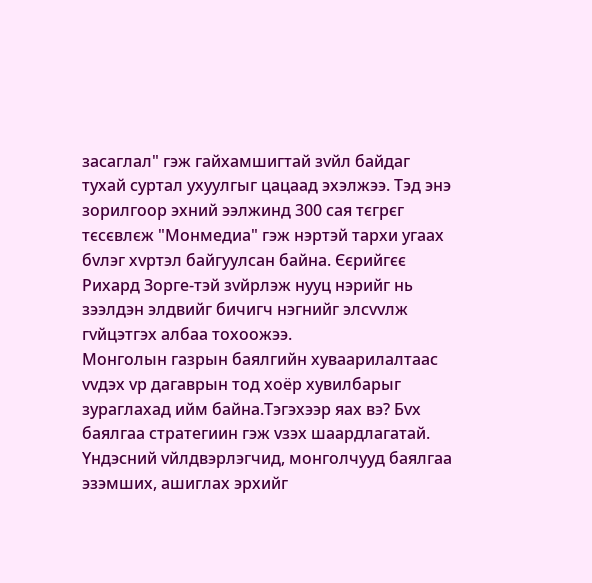засаглал" гэж гайхамшигтай зvйл байдаг тухай суртал ухуулгыг цацаад эхэлжээ. Тэд энэ зорилгоор эхний ээлжинд 300 сая тєгрєг тєсєвлєж "Монмедиа" гэж нэртэй тархи угаах бvлэг хvртэл байгуулсан байна. Єєрийгєє Рихард Зорге-тэй зvйрлэж нууц нэрийг нь зээлдэн элдвийг бичигч нэгнийг элсvvлж гvйцэтгэх албаа тохоожээ.
Монголын газрын баялгийн хуваарилалтаас vvдэх vр дагаврын тод хоёр хувилбарыг зураглахад ийм байна.Тэгэхээр яах вэ? Бvх баялгаа стратегиин гэж vзэх шаардлагатай. Yндэсний vйлдвэрлэгчид, монголчууд баялгаа эзэмших, ашиглах эрхийг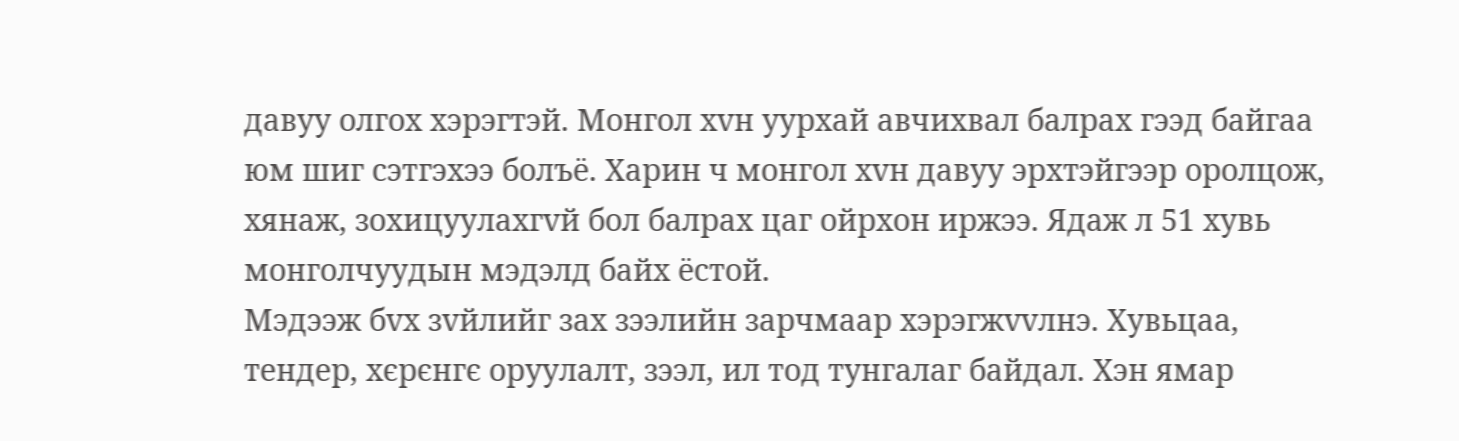давуу олгох хэрэгтэй. Монгол хvн уурхай авчихвал балрах гээд байгаа юм шиг сэтгэхээ болъё. Харин ч монгол хvн давуу эрхтэйгээр оролцож, хянаж, зохицуулахгvй бол балрах цаг ойрхон иржээ. Ядаж л 51 хувь монголчуудын мэдэлд байх ёстой.
Мэдээж бvх зvйлийг зах зээлийн зарчмаар хэрэгжvvлнэ. Хувьцаа, тендер, хєрєнгє оруулалт, зээл, ил тод тунгалаг байдал. Хэн ямар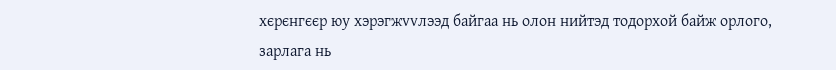хєрєнгєєр юу хэрэгжvvлээд байгаа нь олон нийтэд тодорхой байж орлого, зарлага нь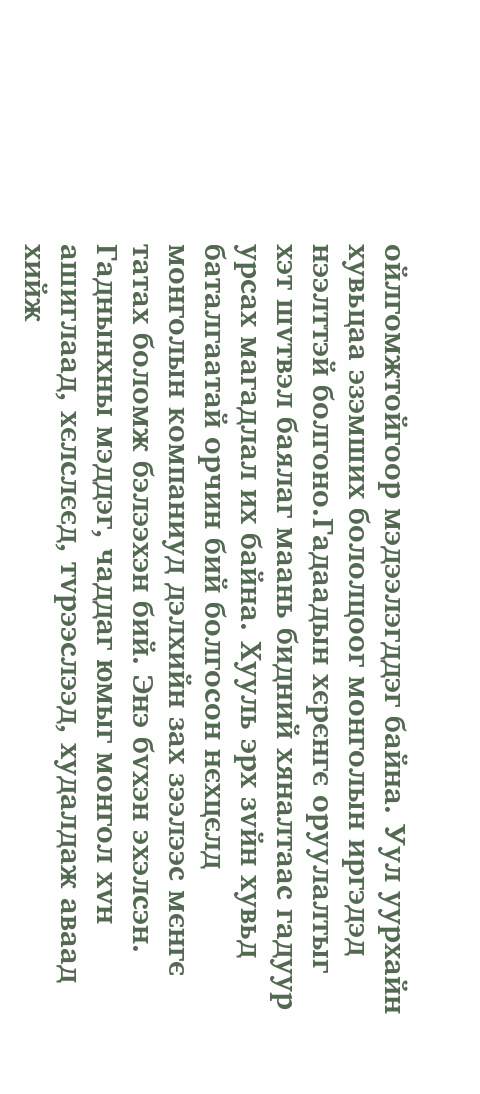ойлгомжтойгоор мэдээлэгддэг байна. Уул уурхайн хувьцаа эзэмших бололцоог монголын иргэдэд нээлттэй болгоно.Гадаадын хєрєнгє оруулалтыг хэт шvтвэл баялаг маань бидний хяналтаас гадуур урсах магадлал их байна. Хууль эрх зvйн хувьд баталгаатай орчин бий болгосон нєхцєлд монголын компаниуд дэлхийн зах зээлээс мєнгє татах боломж бэлээхэн бий. Энэ бvхэн эхэлсэн.
Гаднынхны мэддэг, чаддаг юмыг монгол хvн ашиглаад, хєлслєєд, тvрээслээд, худалдаж аваад хийж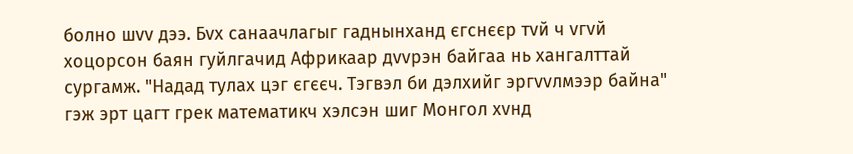болно шvv дээ. Бvх санаачлагыг гаднынханд єгснєєр тvй ч vгvй хоцорсон баян гуйлгачид Африкаар дvvрэн байгаа нь хангалттай сургамж. "Надад тулах цэг єгєєч. Тэгвэл би дэлхийг эргvvлмээр байна" гэж эрт цагт грек математикч хэлсэн шиг Монгол хvнд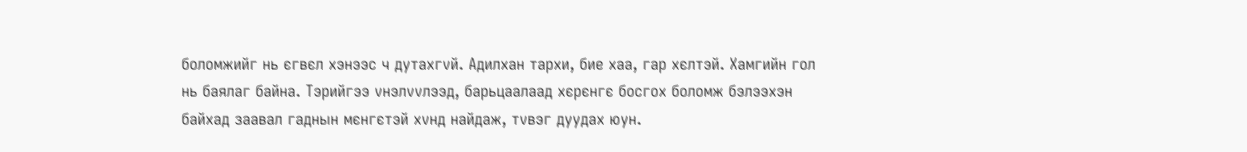боломжийг нь єгвєл хэнээс ч дутахгvй. Адилхан тархи, бие хаа, гар хєлтэй. Хамгийн гол нь баялаг байна. Тэрийгээ vнэлvvлээд, барьцаалаад хєрєнгє босгох боломж бэлээхэн байхад заавал гаднын мєнгєтэй хvнд найдаж, тvвэг дуудах юун.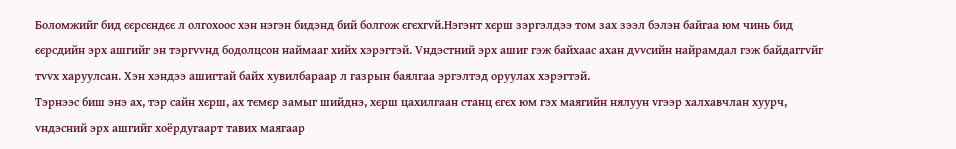Боломжийг бид єєрсєндєє л олгохоос хэн нэгэн бидэнд бий болгож єгєхгvй.Нэгэнт хєрш зэргэлдээ том зах зээл бэлэн байгаа юм чинь бид єєрсдийн эрх ашгийг эн тэргvvнд бодолцсон наймааг хийх хэрэгтэй. Vндэстний эрх ашиг гэж байхаас ахан дvvсийн найрамдал гэж байдаггvйг тvvх харуулсан. Хэн хэндээ ашигтай байх хувилбараар л газрын баялгаа эргэлтэд оруулах хэрэгтэй.
Тэрнээс биш энэ ах, тэр сайн хєрш, ах тємєр замыг шийднэ, хєрш цахилгаан станц єгєх юм гэх маягийн нялуун vгээр халхавчлан хуурч, vндэсний эрх ашгийг хоёрдугаарт тавих маягаар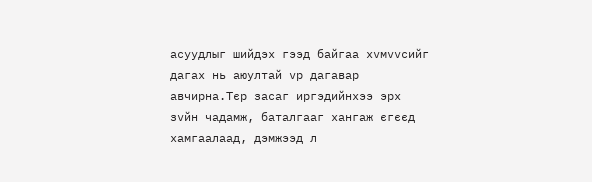асуудлыг шийдэх гээд байгаа хvмvvсийг дагах нь аюултай vр дагавар авчирна.Тєр засаг иргэдийнхээ эрх зvйн чадамж, баталгааг хангаж єгєєд хамгаалаад, дэмжээд л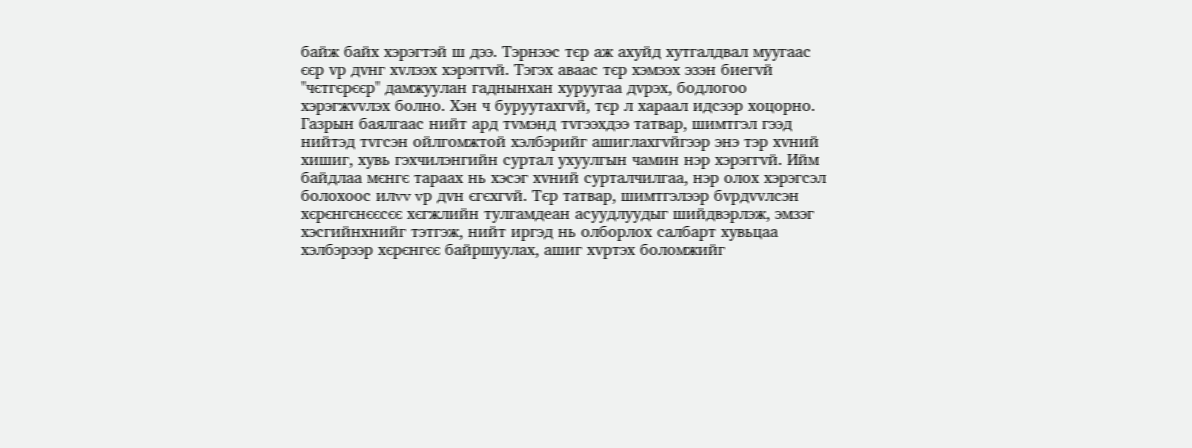байж байх хэрэгтэй ш дээ. Тэрнээс тєр аж ахуйд хутгалдвал муугаас єєр vр дvнг хvлээх хэрэггvй. Тэгэх аваас тєр хэмээх эзэн биегvй "чєтгєрєєр" дамжуулан гаднынхан хуруугаа дvрэх, бодлогоо хэрэгжvvлэх болно. Хэн ч буруутахгvй, тєр л хараал идсээр хоцорно. Газрын баялгаас нийт ард тvмэнд тvгээхдээ татвар, шимтгэл гээд нийтэд тvгсэн ойлгомжтой хэлбэрийг ашиглахгvйгээр энэ тэр хvний хишиг, хувь гэхчилэнгийн суртал ухуулгын чамин нэр хэрэггvй. Ийм байдлаа мєнгє тараах нь хэсэг хvний сурталчилгаа, нэр олох хэрэгсэл болохоос илvv vр дvн єгєхгvй. Тєр татвар, шимтгэлээр бvрдvvлсэн хєрєнгєнєєсєє хєгжлийн тулгамдеан асуудлуудыг шийдвэрлэж, эмзэг хэсгийнхнийг тэтгэж, нийт иргэд нь олборлох салбарт хувьцаа хэлбэрээр хєрєнгєє байршуулах, ашиг хvртэх боломжийг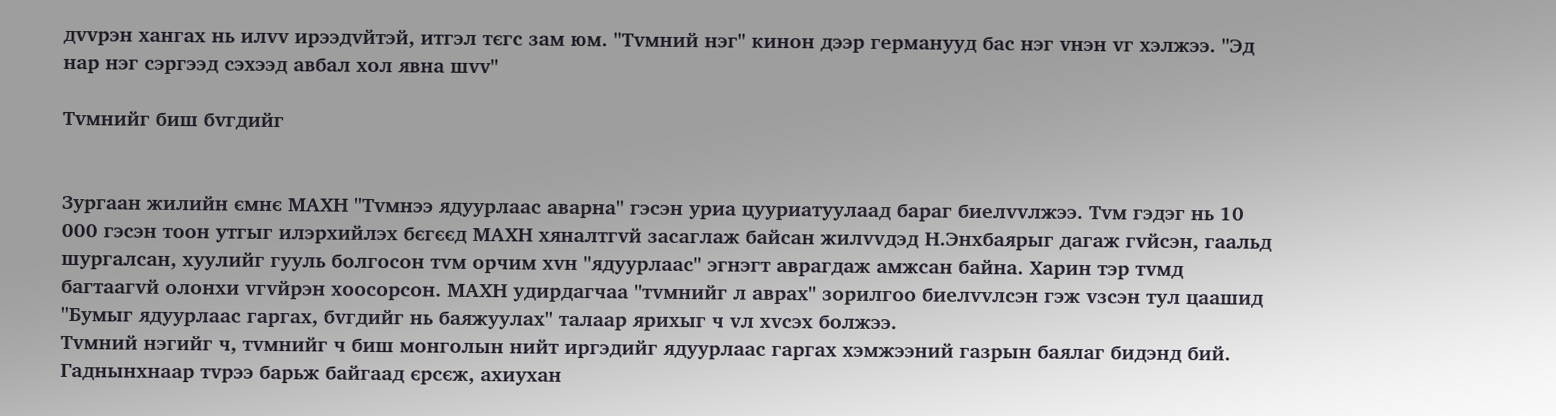дvvрэн хангах нь илvv ирээдvйтэй, итгэл тєгс зам юм. "Тvмний нэг" кинон дээр германууд бас нэг vнэн vг хэлжээ. "Эд нар нэг сэргээд сэхээд авбал хол явна шvv"

Тvмнийг биш бvгдийг


Зургаан жилийн ємнє МАХН "Тvмнээ ядуурлаас аварна" гэсэн уриа цууриатуулаад бараг биелvvлжээ. Тvм гэдэг нь 10 000 гэсэн тоон утгыг илэрхийлэх бєгєєд МАХН хяналтгvй засаглаж байсан жилvvдэд Н.Энхбаярыг дагаж гvйсэн, гаальд шургалсан, хуулийг гууль болгосон тvм орчим хvн "ядуурлаас" эгнэгт аврагдаж амжсан байна. Харин тэр тvмд багтаагvй олонхи vгvйрэн хоосорсон. МАХН удирдагчаа "тvмнийг л аврах" зорилгоо биелvvлсэн гэж vзсэн тул цаашид "Бумыг ядуурлаас гаргах, бvгдийг нь баяжуулах" талаар ярихыг ч vл хvсэх болжээ.
Тvмний нэгийг ч, тvмнийг ч биш монголын нийт иргэдийг ядуурлаас гаргах хэмжээний газрын баялаг бидэнд бий. Гаднынхнаар тvрээ барьж байгаад єрсєж, ахиухан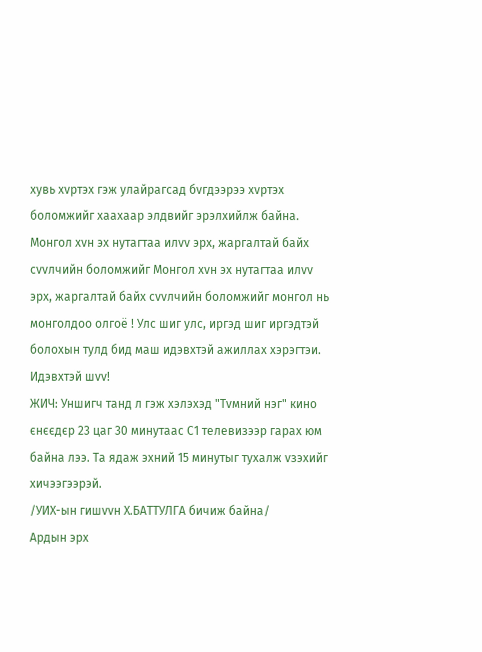хувь хvртэх гэж улайрагсад бvгдээрээ хvртэх боломжийг хаахаар элдвийг эрэлхийлж байна.
Монгол хvн эх нутагтаа илvv эрх, жаргалтай байх сvvлчийн боломжийг Монгол хvн эх нутагтаа илvv эрх, жаргалтай байх сvvлчийн боломжийг монгол нь монголдоо олгоё ! Улс шиг улс, иргэд шиг иргэдтэй болохын тулд бид маш идэвхтэй ажиллах хэрэгтэи. Идэвхтэй шvv!
ЖИЧ: Уншигч танд л гэж хэлэхэд "Тvмний нэг" кино єнєєдєр 23 цаг 30 минутаас С1 телевизээр гарах юм байна лээ. Та ядаж эхний 15 минутыг тухалж vзэхийг хичээгээрэй.
/УИХ-ын гишvvн Х.БАТТУЛГА бичиж байна/
Ардын эрх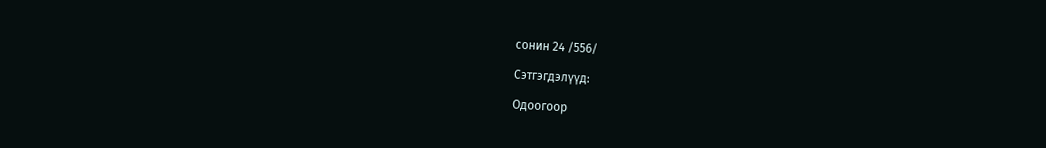сонин 24 /556/

Сэтгэгдэлүүд:

Одоогоор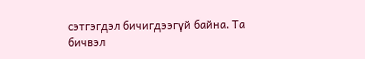сэтгэгдэл бичигдээгүй байна. Та бичвэл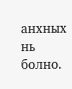анхных нь болно.